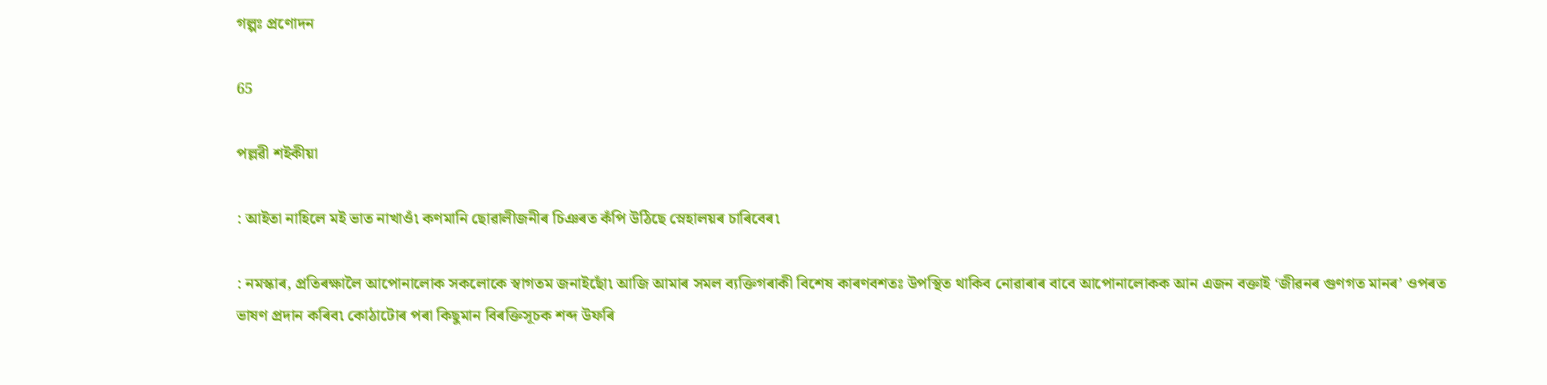গল্পঃ প্ৰণোদন

65

পল্লৱী শইকীয়া

: আইতা নাহিলে মই ভাত নাখাওঁ৷ কণমানি ছোৱালীজনীৰ চিঞৰত কঁপি উঠিছে স্নেহালয়ৰ চাৰিবেৰ৷

: নমস্কাৰ, প্ৰতিৰক্ষালৈ আপোনালোক সকলোকে স্বাগতম জনাইছোঁ৷ আজি আমাৰ সমল ব্যক্তিগৰাকী বিশেষ কাৰণবশতঃ উপস্থিত থাকিব নোৱাৰাৰ বাবে আপোনালোকক আন এজন বক্তাই ‘জীৱনৰ গুণগত মানৰ’ ওপৰত ভাষণ প্ৰদান কৰিব৷ কোঠাটোৰ পৰা কিছুমান বিৰক্তিসূচক শব্দ উফৰি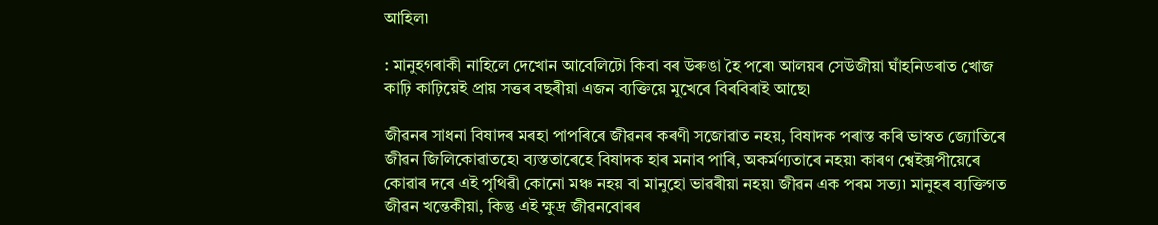আহিল৷

: মানুহগৰাকী নাহিলে দেখোন আবেলিটো কিবা বৰ উৰুঙা হৈ পৰে৷ আলয়ৰ সেউজীয়া ঘাঁহনিডৰাত খোজ কাঢ়ি কাঢ়িয়েই প্ৰায় সত্তৰ বছৰীয়া এজন ব্যক্তিয়ে মুখেৰে বিৰবিৰাই আছে৷

জীৱনৰ সাধনা বিষাদৰ মৰহা পাপৰিৰে জীৱনৰ কৰণী সজোৱাত নহয়, বিষাদক পৰাস্ত কৰি ভাস্বত জ্যোতিৰে জীৱন জিলিকোৱাতহে৷ ব্যস্ততাৰেহে বিষাদক হাৰ মনাব পাৰি, অকৰ্মণ্যতাৰে নহয়৷ কাৰণ শ্বেইক্সপীয়েৰে কোৱাৰ দৰে এই পৃথিৱী কোনো মঞ্চ নহয় বা মানুহো ভাৱৰীয়া নহয়৷ জীৱন এক পৰম সত্য৷ মানুহৰ ব্যক্তিগত জীৱন খন্তেকীয়া, কিন্তু এই ক্ষুদ্ৰ জীৱনবোৰৰ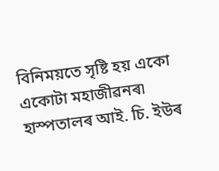বিনিময়তে সৃষ্টি হয় একো একোটা মহাজীৱনৰ৷ হাস্পতালৰ আই. চি. ইউৰ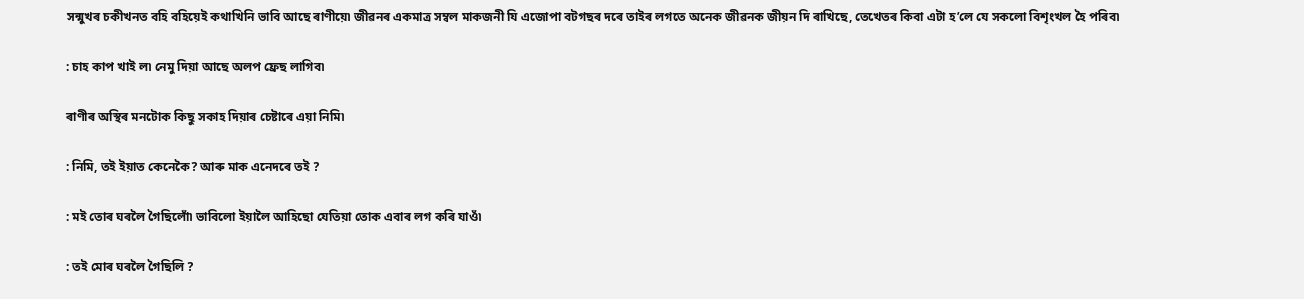সন্মুখৰ চকীখনত বহি বহিয়েই কথাখিনি ভাবি আছে ৰাণীয়ে৷ জীৱনৰ একমাত্ৰ সম্বল মাকজনী যি এজোপা বটগছৰ দৰে তাইৰ লগতে অনেক জীৱনক জীয়ন দি ৰাখিছে, তেখেতৰ কিবা এটা হ’লে যে সকলো বিশৃংখল হৈ পৰিব৷

: চাহ কাপ খাই ল৷ নেমু দিয়া আছে অলপ ফ্ৰেছ লাগিব৷

ৰাণীৰ অস্থিৰ মনটোক কিছু সকাহ দিয়াৰ চেষ্টাৰে এয়া নিমি৷

: নিমি, তই ইয়াত কেনেকৈ? আৰু মাক এনেদৰে তই ?

: মই তোৰ ঘৰলৈ গৈছিলোঁ৷ ভাবিলো ইয়ালৈ আহিছো যেতিয়া তোক এবাৰ লগ কৰি যাওঁ৷

: তই মোৰ ঘৰলৈ গৈছিলি ?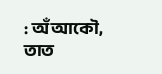: অঁ আকৌ, তাত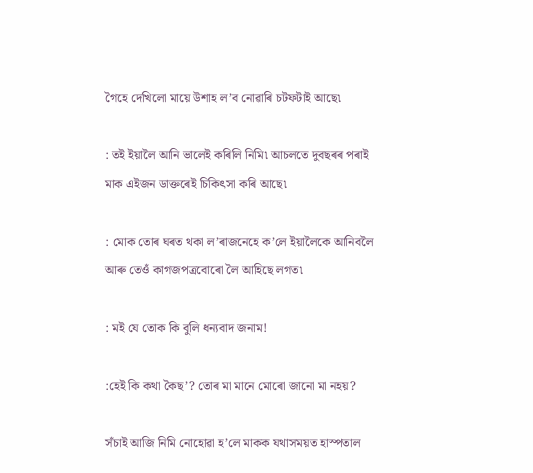গৈহে দেখিলো মায়ে উশাহ ল’ব নোৱাৰি চটফটাই আছে৷

: তই ইয়ালৈ আনি ভালেই কৰিলি নিমি৷ আচলতে দুবছৰৰ পৰাই মাক এইজন ডাক্তৰেই চিকিৎসা কৰি আছে৷

: মোক তোৰ ঘৰত থকা ল’ৰাজনেহে ক’লে ইয়ালৈকে আনিবলৈ আৰু তেওঁ কাগজপত্ৰবোৰো লৈ আহিছে লগত৷

: মই যে তোক কি বুলি ধন্যবাদ জনাম!

:হেই কি কথা কৈছ’? তোৰ মা মানে মোৰো জানো মা নহয়?

সঁচাই আজি নিমি নোহোৱা হ’লে মাকক যথাসময়ত হাস্পতাল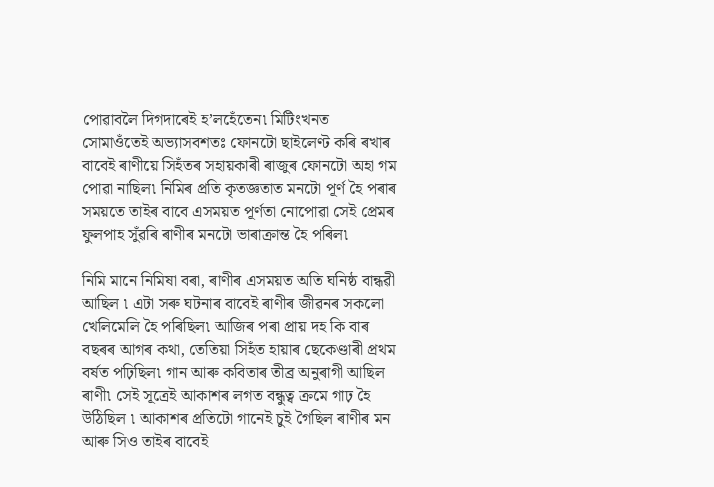পোৱাবলৈ দিগদাৰেই হ’লহেঁতেন৷ মিটিংখনত সোমাওঁতেই অভ্যাসবশতঃ ফোনটো ছাইলেণ্ট কৰি ৰখাৰ বাবেই ৰাণীয়ে সিহঁতৰ সহায়কাৰী ৰাজুৰ ফোনটো অহা গম পোৱা নাছিল৷ নিমিৰ প্ৰতি কৃতজ্ঞতাত মনটো পূৰ্ণ হৈ পৰাৰ সময়তে তাইৰ বাবে এসময়ত পূৰ্ণতা নোপোৱা সেই প্ৰেমৰ ফুলপাহ সুঁৱৰি ৰাণীৰ মনটো ভাৰাক্ৰান্ত হৈ পৰিল৷

নিমি মানে নিমিষা বৰা, ৰাণীৰ এসময়ত অতি ঘনিষ্ঠ বান্ধৱী আছিল ৷ এটা সৰু ঘটনাৰ বাবেই ৰাণীৰ জীৱনৰ সকলো খেলিমেলি হৈ পৰিছিল৷ আজিৰ পৰা প্ৰায় দহ কি বাৰ বছৰৰ আগৰ কথা, তেতিয়া সিহঁত হায়াৰ ছেকেণ্ডাৰী প্ৰথম বৰ্ষত পঢ়িছিল৷ গান আৰু কবিতাৰ তীব্ৰ অনুৰাগী আছিল ৰাণী৷ সেই সূত্ৰেই আকাশৰ লগত বন্ধুত্ব ক্ৰমে গাঢ় হৈ উঠিছিল ৷ আকাশৰ প্ৰতিটো গানেই চুই গৈছিল ৰাণীৰ মন আৰু সিও তাইৰ বাবেই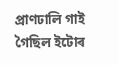প্ৰাণঢালি গাই গৈছিল ইটোৰ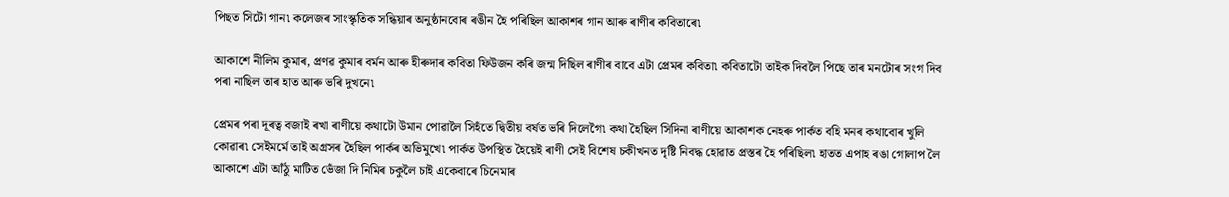পিছত সিটো গান৷ কলেজৰ সাংস্কৃতিক সন্ধিয়াৰ অনুষ্ঠানবোৰ ৰঙীন হৈ পৰিছিল আকাশৰ গান আৰু ৰাণীৰ কবিতাৰে৷

আকাশে নীলিম কুমাৰ, প্ৰণৱ কুমাৰ বৰ্মন আৰু হীৰুদাৰ কবিতা ফিউজন কৰি জন্ম দিছিল ৰাণীৰ বাবে এটা প্ৰেমৰ কবিতা৷ কবিতাটো তাইক দিবলৈ পিছে তাৰ মনটোৰ সংগ দিব পৰা নাছিল তাৰ হাত আৰু ভৰি দুখনে৷

প্ৰেমৰ পৰা দূৰত্ব বজাই ৰখা ৰাণীয়ে কথাটো উমান পোৱালৈ সিহঁতে দ্বিতীয় বৰ্ষত ভৰি দিলেগৈ৷ কথা হৈছিল সিদিনা ৰাণীয়ে আকাশক নেহৰু পাৰ্কত বহি মনৰ কথাবোৰ খুলি কোৱাৰ৷ সেইমৰ্মে তাই অগ্ৰসৰ হৈছিল পাৰ্কৰ অভিমুখে৷ পাৰ্কত উপস্থিত হৈয়েই ৰাণী সেই বিশেষ চকীখনত দৃষ্টি নিবদ্ধ হোৱাত প্ৰস্তৰ হৈ পৰিছিল৷ হাতত এপাহ ৰঙা গোলাপ লৈ আকাশে এটা আঁঠু মাটিত ভেঁজা দি নিমিৰ চকুলৈ চাই একেবাৰে চিনেমাৰ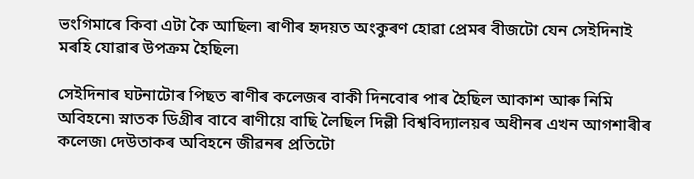ভংগিমাৰে কিবা এটা কৈ আছিল৷ ৰাণীৰ হৃদয়ত অংকুৰণ হোৱা প্ৰেমৰ বীজটো যেন সেইদিনাই মৰহি যোৱাৰ উপক্ৰম হৈছিল৷

সেইদিনাৰ ঘটনাটোৰ পিছত ৰাণীৰ কলেজৰ বাকী দিনবোৰ পাৰ হৈছিল আকাশ আৰু নিমি অবিহনে৷ স্নাতক ডিগ্ৰীৰ বাবে ৰাণীয়ে বাছি লৈছিল দিল্লী বিশ্ববিদ্যালয়ৰ অধীনৰ এখন আগশাৰীৰ কলেজ৷ দেউতাকৰ অবিহনে জীৱনৰ প্ৰতিটো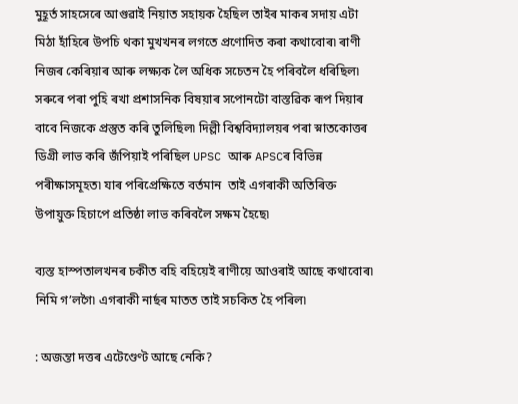মুহূৰ্ত সাহসেৰে আগুৱাই নিয়াত সহায়ক হৈছিল তাইৰ মাকৰ সদায় এটা মিঠা হাঁহিৰে উপচি থকা মুখখনৰ লগতে প্ৰণোদিত কৰা কথাবোৰ৷ ৰাণী নিজৰ কেৰিয়াৰ আৰু লক্ষ্যক লৈ অধিক সচেতন হৈ পৰিবলৈ ধৰিছিল৷ সৰুৰে পৰা পুহি ৰখা প্ৰশাসনিক বিষয়াৰ সপোনটো বাস্তৱিক ৰূপ দিয়াৰ বাবে নিজকে প্ৰস্তুত কৰি তুলিছিল৷ দিল্লী বিশ্ববিদ্যালয়ৰ পৰা স্নাতকোত্তৰ ডিগ্ৰী লাভ কৰি জঁপিয়াই পৰিছিল UPSC আৰু APSCৰ বিভিন্ন পৰীক্ষাসমূহত৷ যাৰ পৰিপ্ৰেক্ষিতে বৰ্তমান  তাই এগৰাকী অতিৰিক্ত উপায়ুক্ত হিচাপে প্ৰতিষ্ঠা লাভ কৰিবলৈ সক্ষম হৈছে৷

ব্যস্ত হাস্পতালখনৰ চকীত বহি বহিয়েই ৰাণীয়ে আওৰাই আছে কথাবোৰ৷ নিমি গ’লগৈ৷ এগৰাকী নাৰ্ছৰ মাতত তাই সচকিত হৈ পৰিল৷

: অজন্তা দত্তৰ এটেণ্ডেণ্ট আছে নেকি?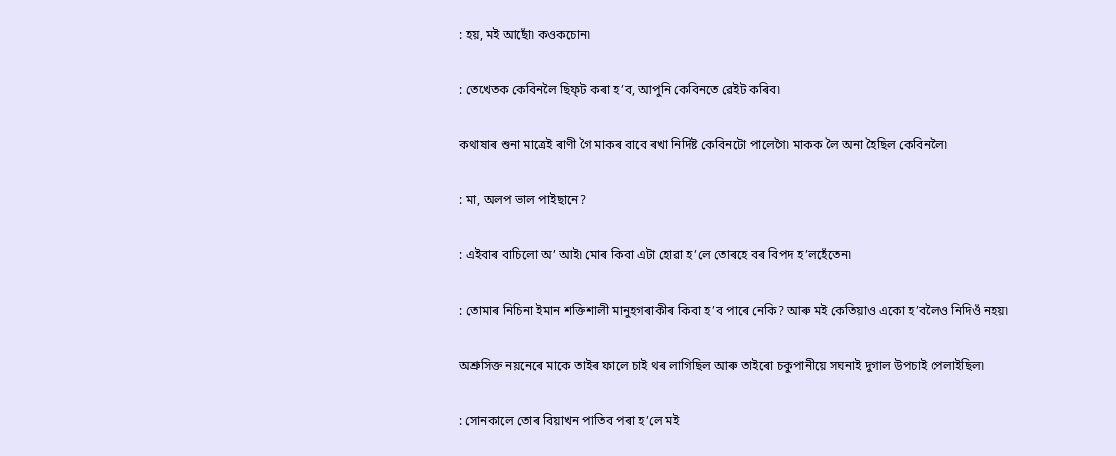: হয়, মই আছোঁ৷ কওকচোন৷

: তেখেতক কেবিনলৈ ছিফ্‌ট কৰা হ’ব, আপুনি কেবিনতে ৱেইট কৰিব৷

কথাষাৰ শুনা মাত্ৰেই ৰাণী গৈ মাকৰ বাবে ৰখা নিৰ্দিষ্ট কেবিনটো পালেগৈ৷ মাকক লৈ অনা হৈছিল কেবিনলৈ৷

: মা, অলপ ভাল পাইছানে?

: এইবাৰ বাচিলো অ’ আই৷ মোৰ কিবা এটা হোৱা হ’লে তোৰহে বৰ বিপদ হ’লহেঁতেন৷

: তোমাৰ নিচিনা ইমান শক্তিশালী মানুহগৰাকীৰ কিবা হ’ব পাৰে নেকি? আৰু মই কেতিয়াও একো হ’বলৈও নিদিওঁ নহয়৷

অশ্ৰুসিক্ত নয়নেৰে মাকে তাইৰ ফালে চাই থৰ লাগিছিল আৰু তাইৰো চকুপানীয়ে সঘনাই দুগাল উপচাই পেলাইছিল৷

: সোনকালে তোৰ বিয়াখন পাতিব পৰা হ’লে মই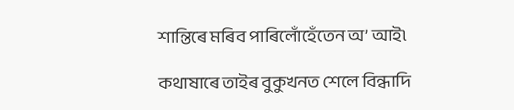শান্তিৰে মৰিব পাৰিলোঁহেঁতেন অ’ আই৷

কথাষাৰে তাইৰ বুকুখনত শেলে বিন্ধাদি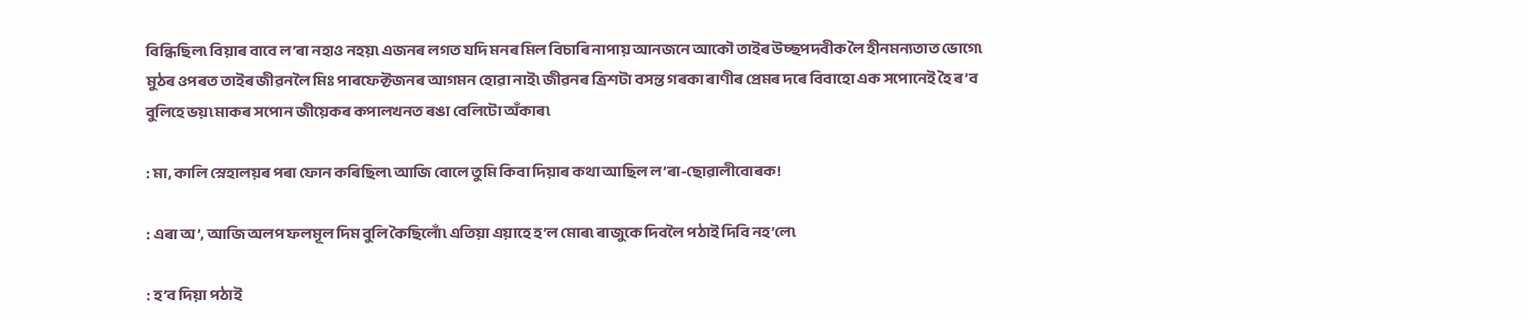বিন্ধিছিল৷ বিয়াৰ বাবে ল’ৰা নহাও নহয়৷ এজনৰ লগত যদি মনৰ মিল বিচাৰি নাপায় আনজনে আকৌ তাইৰ উচ্ছপদবীক লৈ হীনমন্যতাত ভোগে৷ মুঠৰ ওপৰত তাইৰ জীৱনলৈ মিঃ পাৰফেক্টজনৰ আগমন হোৱা নাই৷ জীৱনৰ ত্ৰিশটা বসন্ত গৰকা ৰাণীৰ প্ৰেমৰ দৰে বিবাহো এক সপোনেই হৈ ৰ’ব বুলিহে ভয়৷ মাকৰ সপোন জীয়েকৰ কপালখনত ৰঙা বেলিটো অঁকাৰ৷

: মা, কালি স্নেহালয়ৰ পৰা ফোন কৰিছিল৷ আজি বোলে তুমি কিবা দিয়াৰ কথা আছিল ল’ৰা-ছোৱালীবোৰক!

: এৰা অ’, আজি অলপ ফলমূল দিম বুলি কৈছিলোঁ৷ এতিয়া এয়াহে হ’ল মোৰ৷ ৰাজুকে দিবলৈ পঠাই দিবি নহ’লে৷

: হ’ব দিয়া পঠাই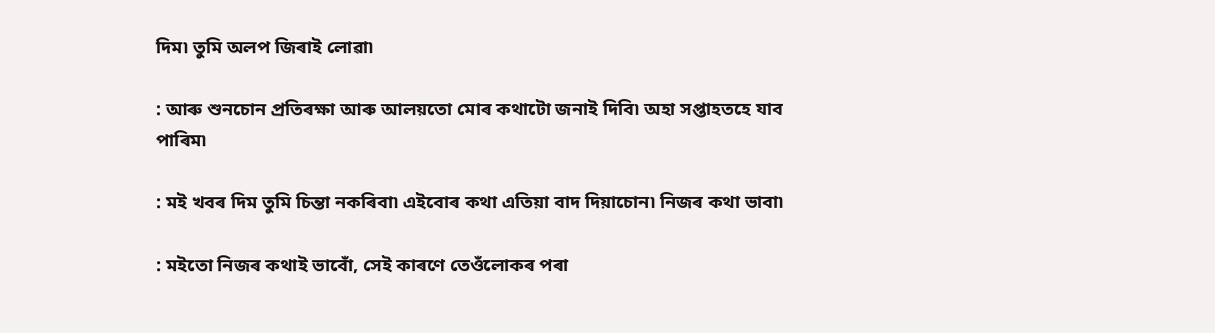দিম৷ তুমি অলপ জিৰাই লোৱা৷

: আৰু শুনচোন প্ৰতিৰক্ষা আৰু আলয়তো মোৰ কথাটো জনাই দিবি৷ অহা সপ্তাহতহে যাব পাৰিম৷

: মই খবৰ দিম তুমি চিন্তা নকৰিবা৷ এইবোৰ কথা এতিয়া বাদ দিয়াচোন৷ নিজৰ কথা ভাবা৷

: মইতো নিজৰ কথাই ভাবোঁ, সেই কাৰণে তেওঁলোকৰ পৰা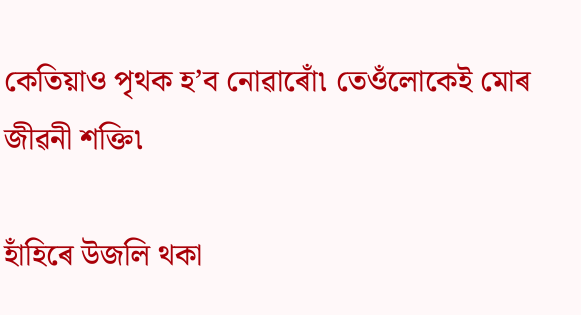কেতিয়াও পৃথক হ’ব নোৱাৰোঁ৷ তেওঁলোকেই মোৰ জীৱনী শক্তি৷

হাঁহিৰে উজলি থকা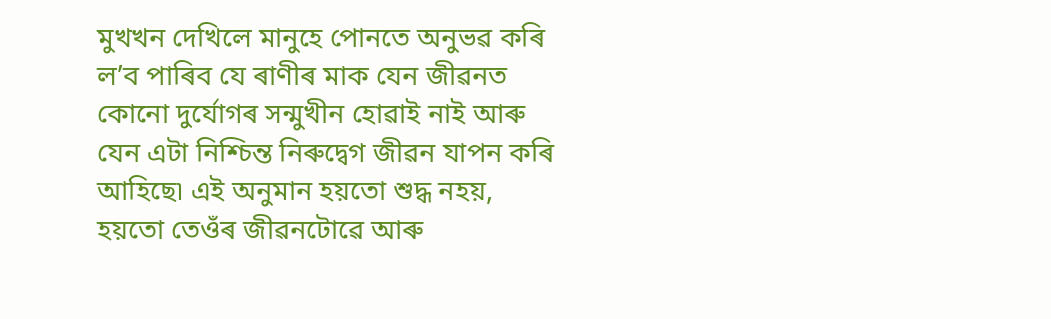মুখখন দেখিলে মানুহে পোনতে অনুভৱ কৰি ল’ব পাৰিব যে ৰাণীৰ মাক যেন জীৱনত কোনো দুৰ্যোগৰ সন্মুখীন হোৱাই নাই আৰু যেন এটা নিশ্চিন্ত নিৰুদ্বেগ জীৱন যাপন কৰি আহিছে৷ এই অনুমান হয়তো শুদ্ধ নহয়, হয়তো তেওঁৰ জীৱনটোৱে আৰু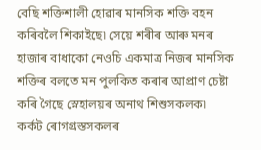বেছি শক্তিশালী হোৱাৰ মানসিক শক্তি বহন কৰিবলৈ শিকাইছে৷ সেয়ে শৰীৰ আৰু মনৰ হাজাৰ বাধাকো নেওচি একমাত্ৰ নিজৰ মানসিক শক্তিৰ বলতে মন পুলকিত কৰাৰ আপ্ৰাণ চেষ্টা কৰি গৈছে স্নেহালয়ৰ অনাথ শিশুসকলক৷ কৰ্কট ৰোগগ্ৰস্তসকলৰ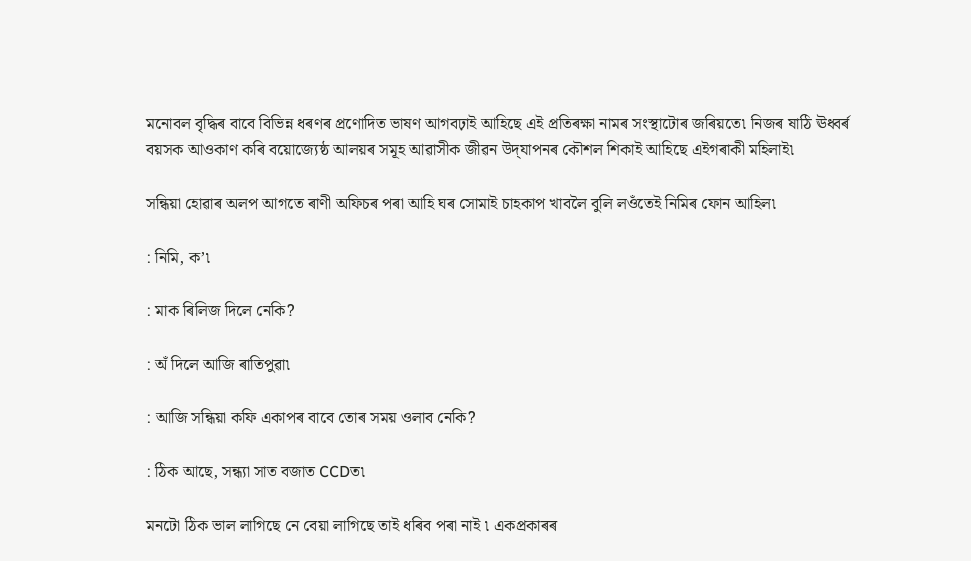মনোবল বৃদ্ধিৰ বাবে বিভিন্ন ধৰণৰ প্ৰণোদিত ভাষণ আগবঢ়াই আহিছে এই প্ৰতিৰক্ষা নামৰ সংস্থাটোৰ জৰিয়তে৷ নিজৰ ষাঠি ঊধ্বৰ্ৰ বয়সক আওকাণ কৰি বয়োজ্যেষ্ঠ আলয়ৰ সমূহ আৱাসীক জীৱন উদ্‌যাপনৰ কৌশল শিকাই আহিছে এইগৰাকী মহিলাই৷

সন্ধিয়া হোৱাৰ অলপ আগতে ৰাণী অফিচৰ পৰা আহি ঘৰ সোমাই চাহকাপ খাবলৈ বুলি লওঁতেই নিমিৰ ফোন আহিল৷

: নিমি, ক’৷

: মাক ৰিলিজ দিলে নেকি?

: অঁ দিলে আজি ৰাতিপুৱা৷

: আজি সন্ধিয়া কফি একাপৰ বাবে তোৰ সময় ওলাব নেকি?

: ঠিক আছে, সন্ধ্যা সাত বজাত CCDত৷

মনটো ঠিক ভাল লাগিছে নে বেয়া লাগিছে তাই ধৰিব পৰা নাই ৷ একপ্ৰকাৰৰ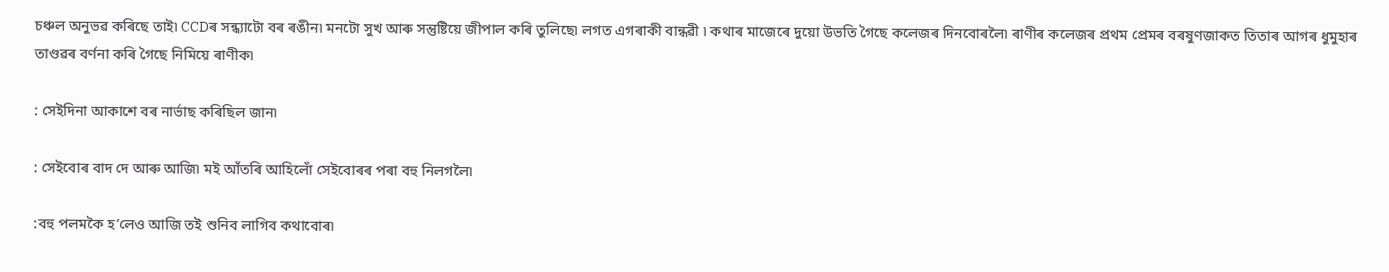চঞ্চল অনুভৱ কৰিছে তাই৷ CCDৰ সন্ধ্যাটো বৰ ৰঙীন৷ মনটো সুখ আৰু সন্তুষ্টিয়ে জীপাল কৰি তুলিছে৷ লগত এগৰাকী বান্ধৱী ৷ কথাৰ মাজেৰে দুয়ো উভতি গৈছে কলেজৰ দিনবোৰলৈ৷ ৰাণীৰ কলেজৰ প্ৰথম প্ৰেমৰ বৰষুণজাকত তিতাৰ আগৰ ধুমুহাৰ তাণ্ডৱৰ বৰ্ণনা কৰি গৈছে নিমিয়ে ৰাণীক৷

: সেইদিনা আকাশে বৰ নাৰ্ভাছ কৰিছিল জান৷

: সেইবোৰ বাদ দে আৰু আজি৷ মই আঁতৰি আহিলোঁ সেইবোৰৰ পৰা বহু নিলগলৈ৷

:বহু পলমকৈ হ’লেও আজি তই শুনিব লাগিব কথাবোৰ৷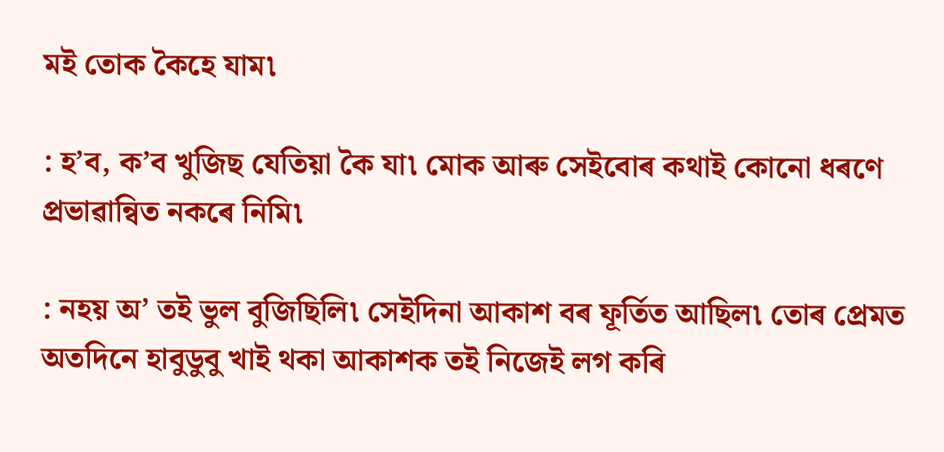মই তোক কৈহে যাম৷

: হ’ব, ক’ব খুজিছ যেতিয়া কৈ যা৷ মোক আৰু সেইবোৰ কথাই কোনো ধৰণে প্ৰভাৱান্বিত নকৰে নিমি৷

: নহয় অ’ তই ভুল বুজিছিলি৷ সেইদিনা আকাশ বৰ ফূৰ্তিত আছিল৷ তোৰ প্ৰেমত অতদিনে হাবুডুবু খাই থকা আকাশক তই নিজেই লগ কৰি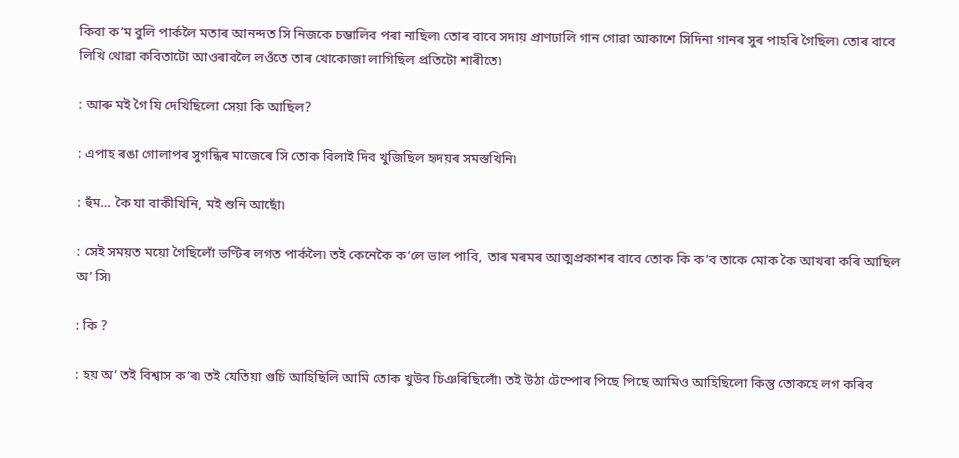কিবা ক’ম বুলি পাৰ্কলৈ মতাৰ আনন্দত সি নিজকে চম্ভালিব পৰা নাছিল৷ তোৰ বাবে সদায় প্ৰাণঢালি গান গোৱা আকাশে সিদিনা গানৰ সুৰ পাহৰি গৈছিল৷ তোৰ বাবে লিখি থোৱা কবিতাটো আওৰাবলৈ লওঁতে তাৰ খোকোজা লাগিছিল প্ৰতিটো শাৰীতে৷

: আৰু মই গৈ যি দেখিছিলো সেয়া কি আছিল?

: এপাহ ৰঙা গোলাপৰ সুগন্ধিৰ মাজেৰে সি তোক বিলাই দিব খুজিছিল হৃদয়ৰ সমস্তখিনি৷

: হুঁম… কৈ যা বাকীখিনি, মই শুনি আছোঁ৷

: সেই সময়ত ময়ো গৈছিলোঁ ভণ্টিৰ লগত পাৰ্কলৈ৷ তই কেনেকৈ ক’লে ভাল পাবি, তাৰ মৰমৰ আত্মপ্ৰকাশৰ বাবে তোক কি ক’ব তাকে মোক কৈ আখৰা কৰি আছিল অ’ সি৷

: কি ?

: হয় অ’ তই বিশ্বাস ক’ৰ৷ তই যেতিয়া গুচি আহিছিলি আমি তোক খুউব চিঞৰিছিলোঁ৷ তই উঠা টেম্পোৰ পিছে পিছে আমিও আহিছিলো কিন্তু তোকহে লগ কৰিব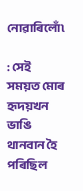নোৱাৰিলোঁ৷

: সেই সময়ত মোৰ হৃদয়খন ভাঙি থানবান হৈ পৰিছিল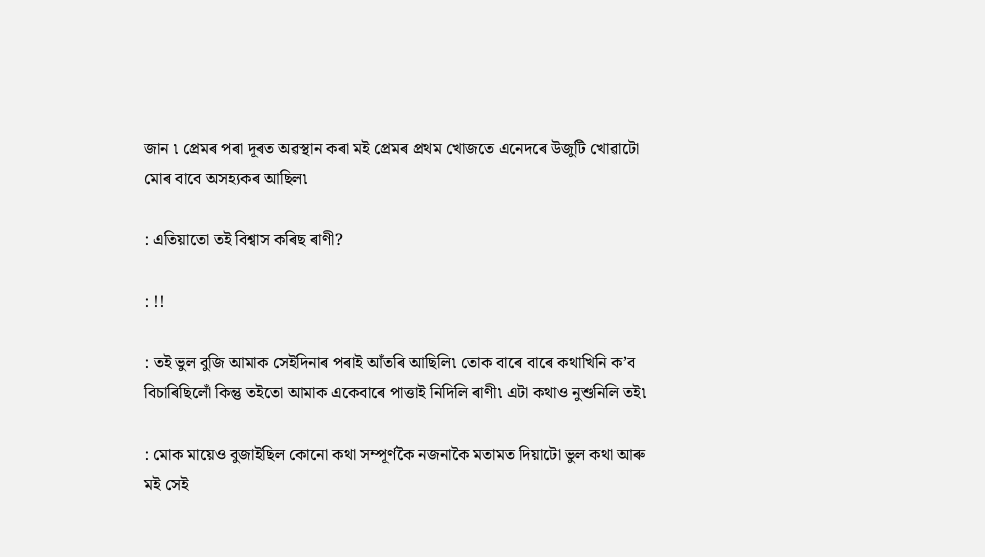জান ৷ প্ৰেমৰ পৰা দূৰত অৱস্থান কৰা মই প্ৰেমৰ প্ৰথম খোজতে এনেদৰে উজুটি খোৱাটো মোৰ বাবে অসহ্যকৰ আছিল৷

: এতিয়াতো তই বিশ্বাস কৰিছ ৰাণী?

: !!

: তই ভুল বুজি আমাক সেইদিনাৰ পৰাই আঁতৰি আছিলি৷ তোক বাৰে বাৰে কথাখিনি ক’ব বিচাৰিছিলোঁ কিন্তু তইতো আমাক একেবাৰে পাত্তাই নিদিলি ৰাণী৷ এটা কথাও নুশুনিলি তই৷

: মোক মায়েও বুজাইছিল কোনো কথা সম্পূৰ্ণকৈ নজনাকৈ মতামত দিয়াটো ভুল কথা আৰু মই সেই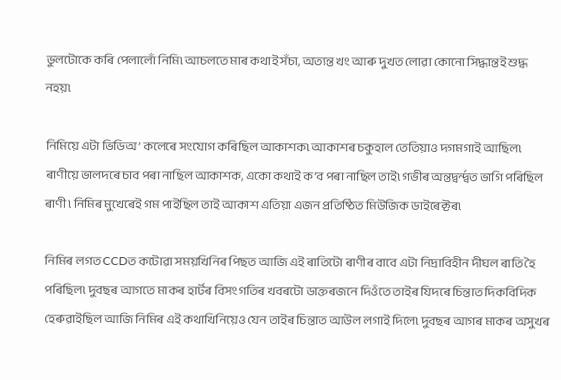ভুলটোকে কৰি পেলালোঁ নিমি৷ আচলতে মাৰ কথাই সঁচা, অত্যন্ত খং আৰু দুখত লোৱা কোনো সিদ্ধান্তই শুদ্ধ নহয়৷

নিমিয়ে এটা ভিডিঅ’ কলেৰে সংযোগ কৰিছিল আকাশক৷ আকাশৰ চকুহাল তেতিয়াও দগমগাই আছিল৷ ৰাণীয়ে ভালদৰে চাব পৰা নাছিল আকাশক, একো কথাই ক’ব পৰা নাছিল তাই৷ গভীৰ অন্তদ্বৰ্ন্দ্বত ভাগি পৰিছিল ৰাণী ৷ নিমিৰ মুখেৰেই গম পাইছিল তাই আকাশ এতিয়া এজন প্ৰতিষ্ঠিত মিউজিক ডাইৰেক্টৰ৷

নিমিৰ লগত CCDত কটোৱা সময়খিনিৰ পিছত আজি এই ৰাতিটো ৰাণীৰ বাবে এটা নিদ্ৰাবিহীন দীঘল ৰাতি হৈ পৰিছিল৷ দুবছৰ আগতে মাকৰ হাৰ্টৰ বিসংগতিৰ খবৰটো ডাক্তৰজনে দিওঁতে তাইৰ যিদৰে চিন্তাত দিকবিদিক হেৰুৱাইছিল আজি নিমিৰ এই কথাখিনিয়েও যেন তাইৰ চিন্তাত আউল লগাই দিলে৷ দুবছৰ আগৰ মাকৰ অসুখৰ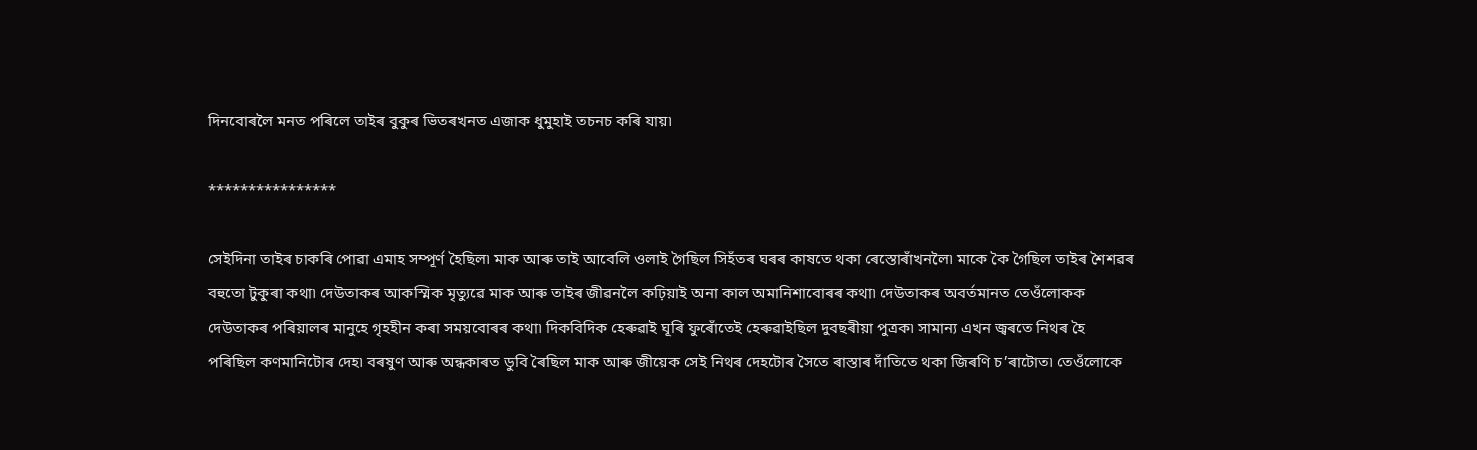দিনবোৰলৈ মনত পৰিলে তাইৰ বুকুৰ ভিতৰখনত এজাক ধুমুহাই তচনচ কৰি যায়৷

****************

সেইদিনা তাইৰ চাকৰি পোৱা এমাহ সম্পূৰ্ণ হৈছিল৷ মাক আৰু তাই আবেলি ওলাই গৈছিল সিহঁতৰ ঘৰৰ কাষতে থকা ৰেস্তোৰাঁখনলৈ৷ মাকে কৈ গৈছিল তাইৰ শৈশৱৰ বহুতো টুকুৰা কথা৷ দেউতাকৰ আকস্মিক মৃত্যুৱে মাক আৰু তাইৰ জীৱনলৈ কঢ়িয়াই অনা কাল অমানিশাবোৰৰ কথা৷ দেউতাকৰ অবৰ্তমানত তেওঁলোকক দেউতাকৰ পৰিয়ালৰ মানুহে গৃহহীন কৰা সময়বোৰৰ কথা৷ দিকবিদিক হেৰুৱাই ঘূৰি ফুৰোঁতেই হেৰুৱাইছিল দুবছৰীয়া পুত্ৰক৷ সামান্য এখন জ্বৰতে নিথৰ হৈ পৰিছিল কণমানিটোৰ দেহ৷ বৰষুণ আৰু অন্ধকাৰত ডুবি ৰৈছিল মাক আৰু জীয়েক সেই নিথৰ দেহটোৰ সৈতে ৰাস্তাৰ দাঁতিতে থকা জিৰণি চ’ৰাটোত৷ তেওঁলোকে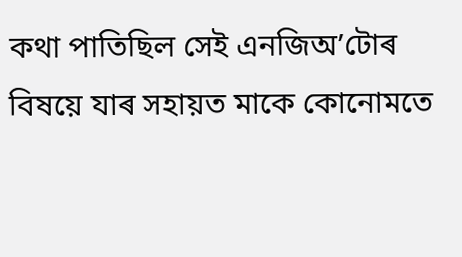কথা পাতিছিল সেই এনজিঅ’টোৰ বিষয়ে যাৰ সহায়ত মাকে কোনোমতে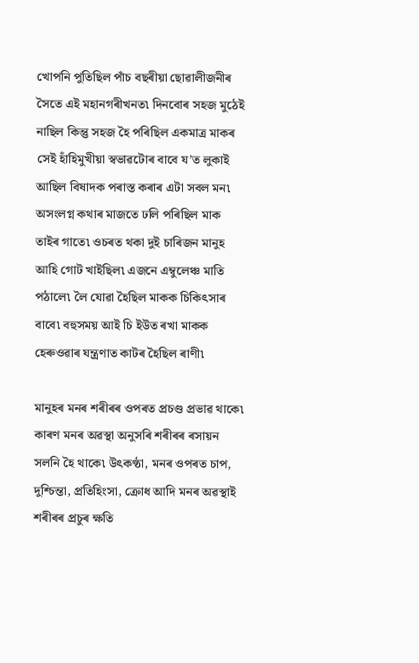খোপনি পুতিছিল পাঁচ বছৰীয়া ছোৱালীজনীৰ সৈতে এই মহানগৰীখনত৷ দিনবোৰ সহজ মুঠেই নাছিল কিন্তু সহজ হৈ পৰিছিল একমাত্ৰ মাকৰ সেই হাঁহিমুখীয়া স্বভাৱটোৰ বাবে য’ত লুকাই আছিল বিষাদক পৰাস্ত কৰাৰ এটা সবল মন৷ অসংলগ্ন কথাৰ মাজতে ঢলি পৰিছিল মাক তাইৰ গাতে৷ ওচৰত থকা দুই চাৰিজন মানুহ আহি গোট খাইছিল৷ এজনে এম্বুলেঞ্চ মাতি পঠালে৷ লৈ যোৱা হৈছিল মাকক চিকিৎসাৰ বাবে৷ বহুসময় আই চি ইউত ৰখা মাকক হেৰুওৱাৰ যন্ত্ৰণাত কাটৰ হৈছিল ৰাণী৷

মানুহৰ মনৰ শৰীৰৰ ওপৰত প্ৰচণ্ড প্ৰভাৱ থাকে৷ কাৰণ মনৰ অৱস্থা অনুসৰি শৰীৰৰ ৰসায়ন সলনি হৈ থাকে৷ উৎকণ্ঠা, মনৰ ওপৰত চাপ, দুশ্চিন্তা, প্ৰতিহিংসা, ক্ৰোধ আদি মনৰ অৱস্থাই শৰীৰৰ প্ৰচুৰ ক্ষতি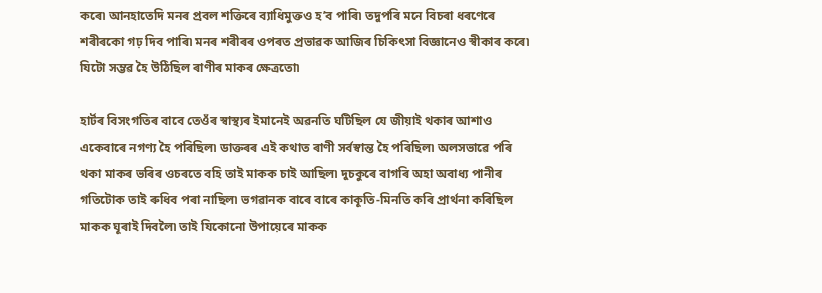কৰে৷ আনহাতেদি মনৰ প্ৰবল শক্তিৰে ব্যাধিমুক্তও হ’ব পাৰি৷ তদুপৰি মনে বিচৰা ধৰণেৰে শৰীৰকো গঢ় দিব পাৰি৷ মনৰ শৰীৰৰ ওপৰত প্ৰভাৱক আজিৰ চিকিৎসা বিজ্ঞানেও স্বীকাৰ কৰে৷ যিটো সম্ভৱ হৈ উঠিছিল ৰাণীৰ মাকৰ ক্ষেত্ৰতো৷

হাৰ্টৰ বিসংগতিৰ বাবে তেওঁৰ স্বাস্থ্যৰ ইমানেই অৱনতি ঘটিছিল যে জীয়াই থকাৰ আশাও একেবাৰে নগণ্য হৈ পৰিছিল৷ ডাক্তৰৰ এই কথাত ৰাণী সৰ্বস্বান্ত হৈ পৰিছিল৷ অলসভাৱে পৰি থকা মাকৰ ভৰিৰ ওচৰতে বহি তাই মাকক চাই আছিল৷ দুচকুৰে বাগৰি অহা অবাধ্য পানীৰ গতিটোক তাই ৰুধিব পৰা নাছিল৷ ভগৱানক বাৰে বাৰে কাকূতি-মিনতি কৰি প্ৰাৰ্থনা কৰিছিল মাকক ঘূৰাই দিবলৈ৷ তাই যিকোনো উপায়েৰে মাকক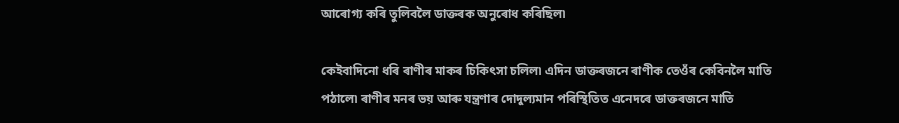আৰোগ্য কৰি তুলিবলৈ ডাক্তৰক অনুৰোধ কৰিছিল৷

কেইবাদিনো ধৰি ৰাণীৰ মাকৰ চিকিৎসা চলিল৷ এদিন ডাক্তৰজনে ৰাণীক তেওঁৰ কেবিনলৈ মাতি পঠালে৷ ৰাণীৰ মনৰ ভয় আৰু যন্ত্ৰণাৰ দোদুল্যমান পৰিস্থিতিত এনেদৰে ডাক্তৰজনে মাতি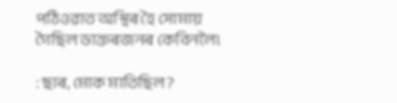পঠিওৱাত অস্থিৰ হৈ সোমায় গৈছিল ডাক্তৰজনৰ কেবিনলৈ৷

: ছাৰ, মোক মাতিছিল?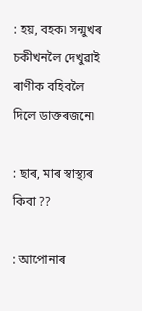: হয়, বহক৷ সন্মুখৰ চকীখনলৈ দেখুৱাই ৰাণীক বহিবলৈ দিলে ডাক্তৰজনে৷

: ছাৰ, মাৰ স্বাস্থ্যৰ কিবা ??

: আপোনাৰ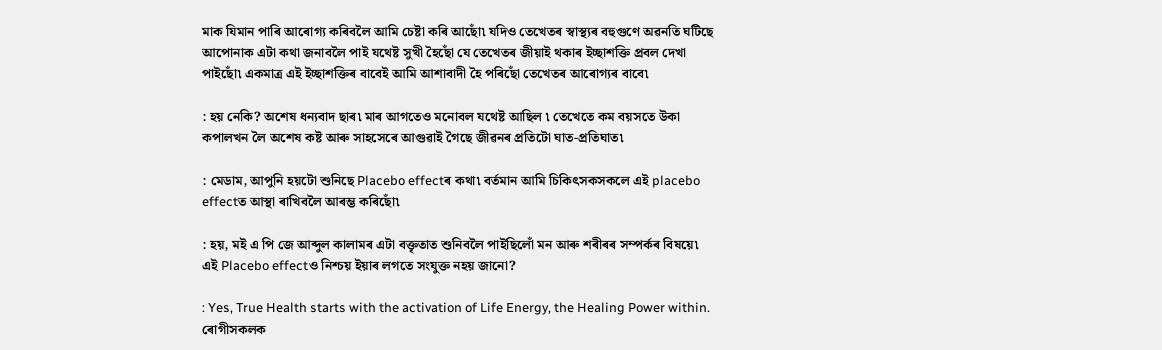মাক যিমান পাৰি আৰোগ্য কৰিবলৈ আমি চেষ্টা কৰি আছোঁ৷ যদিও তেখেতৰ স্বাস্থ্যৰ বহুগুণে অৱনতি ঘটিছে আপোনাক এটা কথা জনাবলৈ পাই যথেষ্ট সুখী হৈছোঁ যে তেখেতৰ জীয়াই থকাৰ ইচ্ছাশক্তি প্ৰবল দেখা পাইছোঁ৷ একমাত্ৰ এই ইচ্ছাশক্তিৰ বাবেই আমি আশাবাদী হৈ পৰিছোঁ তেখেতৰ আৰোগ্যৰ বাবে৷

: হয় নেকি? অশেষ ধন্যবাদ ছাৰ৷ মাৰ আগতেও মনোবল যথেষ্ট আছিল ৷ তেখেতে কম বয়সতে উকা কপালখন লৈ অশেষ কষ্ট আৰু সাহসেৰে আগুৱাই গৈছে জীৱনৰ প্ৰতিটো ঘাত-প্ৰতিঘাত৷

: মেডাম, আপুনি হয়টো শুনিছে Placebo effectৰ কথা৷ বৰ্তমান আমি চিকিৎসকসকলে এই placebo effectত আস্থা ৰাখিবলৈ আৰম্ভ কৰিছোঁ৷

: হয়, মই এ পি জে আব্দুল কালামৰ এটা বক্তৃতাত শুনিবলৈ পাইছিলোঁ মন আৰু শৰীৰৰ সম্পৰ্কৰ বিষয়ে৷ এই Placebo effectও নিশ্চয় ইয়াৰ লগতে সংযুক্ত নহয় জানো?

: Yes, True Health starts with the activation of Life Energy, the Healing Power within. ৰোগীসকলক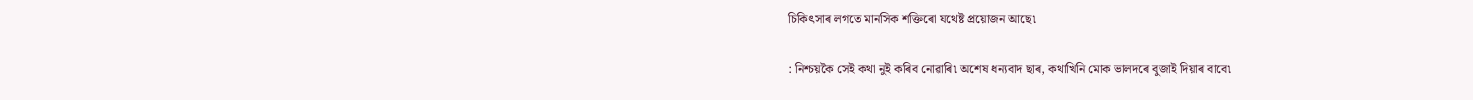চিকিৎসাৰ লগতে মানসিক শক্তিৰো যথেষ্ট প্ৰয়োজন আছে৷

: নিশ্চয়কৈ সেই কথা নুই কৰিব নোৱাৰি৷ অশেষ ধন্যবাদ ছাৰ, কথাখিনি মোক ভালদৰে বুজাই দিয়াৰ বাবে৷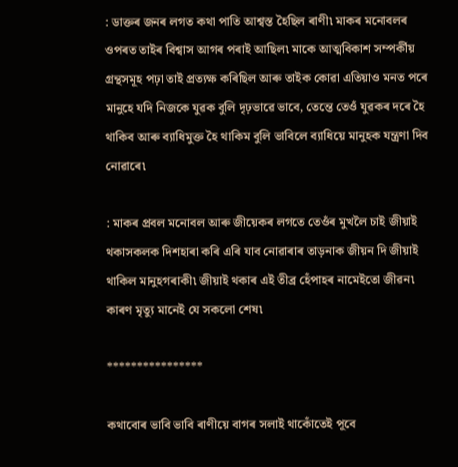: ডাক্তৰ জনৰ লগত কথা পাতি আশ্বস্ত হৈছিল ৰাণী৷ মাকৰ মনোবলৰ ওপৰত তাইৰ বিশ্বাস আগৰ পৰাই আছিল৷ মাকে আত্মবিকাশ সম্পৰ্কীয় গ্ৰন্থসমূহ পঢ়া তাই প্ৰত্যক্ষ কৰিছিল আৰু তাইক কোৱা এতিয়াও মনত পৰে মানুহে যদি নিজকে যুৱক বুলি দৃঢ়ভাৱে ভাবে, তেন্তে তেওঁ যুৱকৰ দৰে হৈ থাকিব আৰু ব্যাধিমুক্ত হৈ থাকিম বুলি ভাবিলে ব্যাধিয়ে মানুহক যন্ত্ৰণা দিব নোৱাৰে৷

: মাকৰ প্ৰবল মনোবল আৰু জীয়েকৰ লগতে তেওঁৰ মুখলৈ চাই জীয়াই থকাসকলক দিশহাৰা কৰি এৰি যাব নোৱাৰাৰ তাড়নাক জীয়ন দি জীয়াই থাকিল মানুহগৰাকী৷ জীয়াই থকাৰ এই তীব্ৰ হেঁপাহৰ নামেইতো জীৱন৷ কাৰণ মৃত্যু মানেই যে সকলো শেষ৷

****************

কথাবোৰ ভাবি ভাবি ৰাণীয়ে বাগৰ সলাই থাকোঁতেই পূবে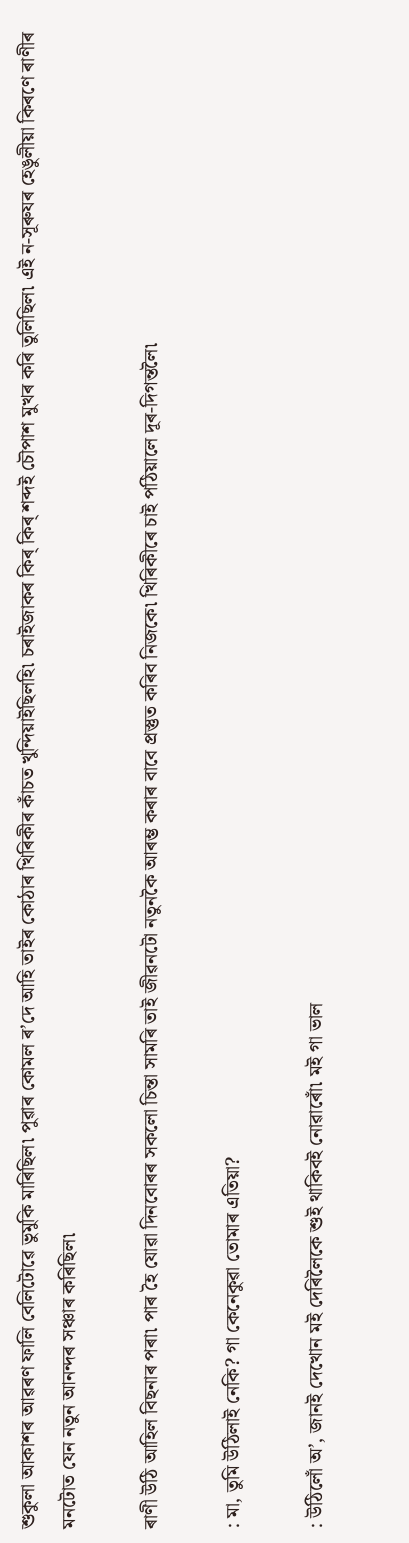শুকুলা আকাশৰ আৱৰণ ফালি বেলিটোৱে ভুমুকি মাৰিছিল৷ পুৱাৰ কোমল ৰ’দে আহি তাইৰ কোঠাৰ খিৰিকীৰ কাঁচত খুন্দিয়াইছিলহি৷ চৰাইজাকৰ কিৰ্‌ কিৰ্‌ শব্দই চৌপাশ মুখৰ কৰি তুলিছিল৷ এই ন-সূৰুযৰ হেঙুলীয়া কিৰণে ৰাণীৰ মনটোত যেন নতুন আনন্দৰ সঞ্চাৰ কৰিছিল৷

ৰাণী উঠি আহিল বিছনাৰ পৰা৷ পাৰ হৈ যোৱা দিনবোৰৰ সকলো চিন্তা সামৰি তাই জীৱনটো নতুনকৈ আৰম্ভ কৰাৰ বাবে প্ৰস্তুত কৰিব নিজকে৷ খিৰিকীৰে চাই পঠিয়ালে দূৰ-দিগন্তলৈ৷

: মা, তুমি উঠিলাই নেকি? গা কেনেকুৱা তোমাৰ এতিয়া?

: উঠিলোঁ অ’, জানই দেখোন মই দেৰিলৈকে শুই থাকিবই নোৱাৰোঁ৷ মই গা ভাল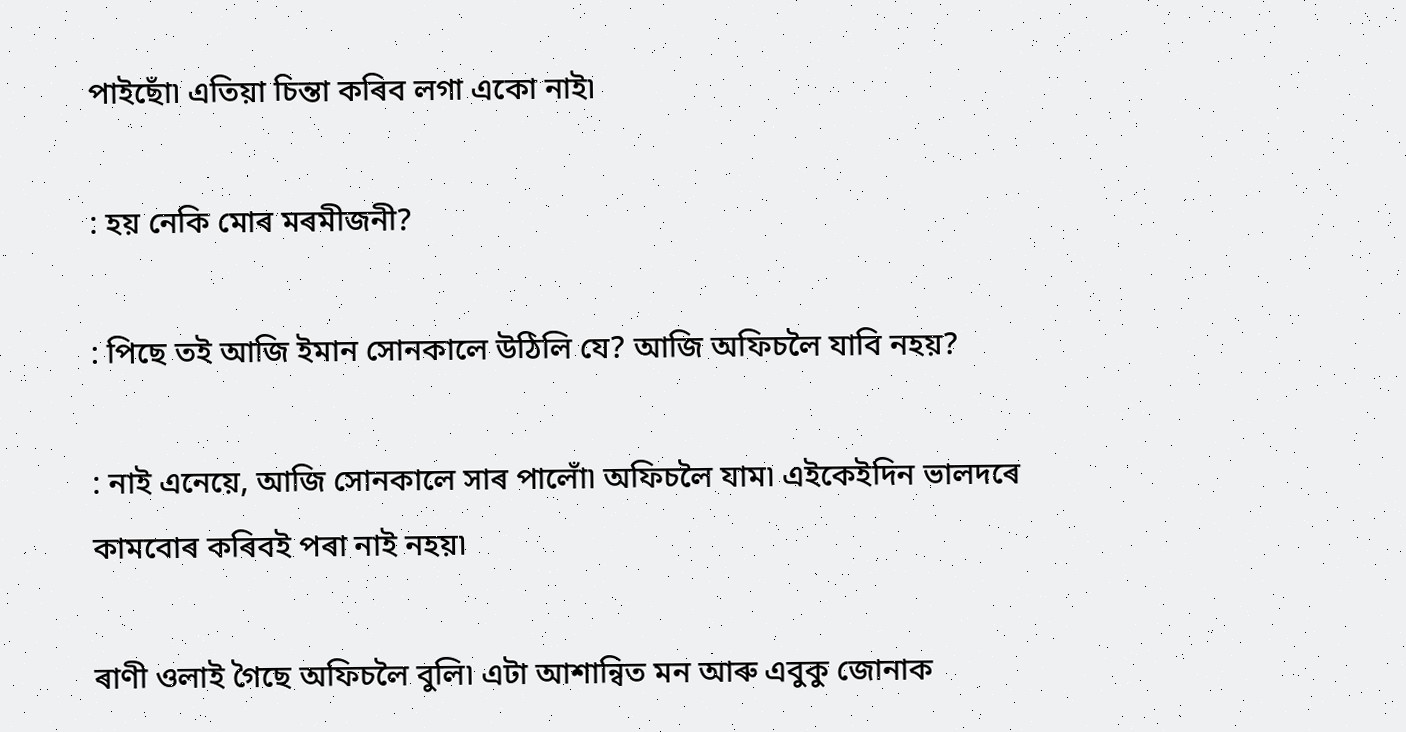পাইছোঁ৷ এতিয়া চিন্তা কৰিব লগা একো নাই৷

: হয় নেকি মোৰ মৰমীজনী?

: পিছে তই আজি ইমান সোনকালে উঠিলি যে? আজি অফিচলৈ যাবি নহয়?

: নাই এনেয়ে, আজি সোনকালে সাৰ পালোঁ৷ অফিচলৈ যাম৷ এইকেইদিন ভালদৰে কামবোৰ কৰিবই পৰা নাই নহয়৷

ৰাণী ওলাই গৈছে অফিচলৈ বুলি৷ এটা আশান্বিত মন আৰু এবুকু জোনাক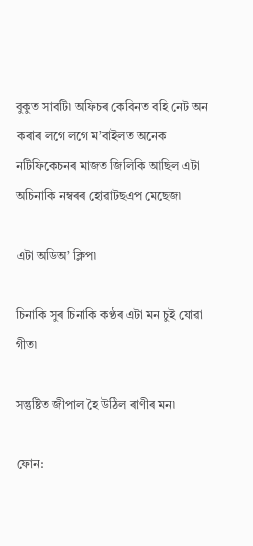বুকুত সাবটি৷ অফিচৰ কেবিনত বহি নেট অন কৰাৰ লগে লগে ম’বাইলত অনেক নটিফিকেচনৰ মাজত জিলিকি আছিল এটা অচিনাকি নম্বৰৰ হোৱাটছএপ মেছেজ৷

এটা অডিঅ’ ক্লিপ৷

চিনাকি সুৰ চিনাকি কণ্ঠৰ এটা মন চুই যোৱা গীত৷

সন্তুষ্টিত জীপাল হৈ উঠিল ৰাণীৰ মন৷

ফোন: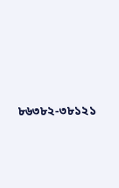৮৬৩৮২-৩৮১২১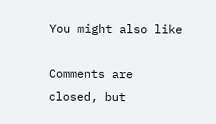You might also like

Comments are closed, but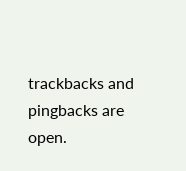trackbacks and pingbacks are open.